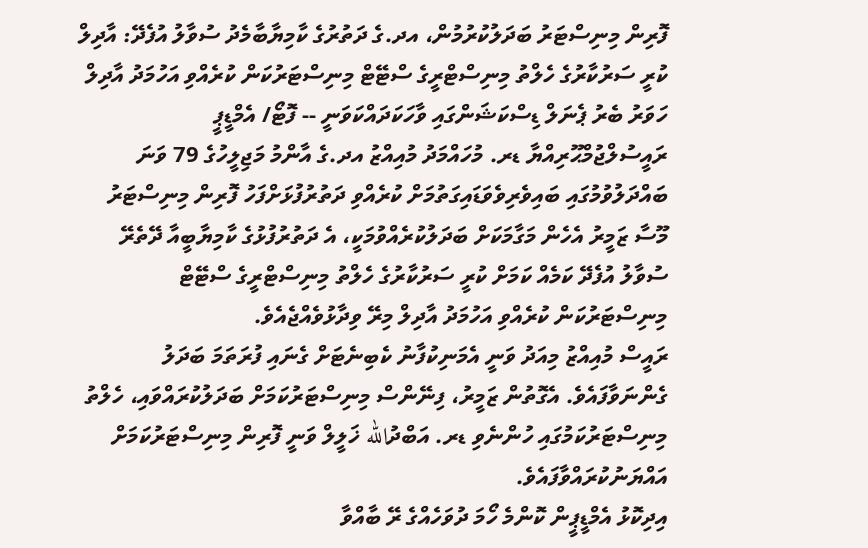ފޮރިން މިނިސްޓަރު ބަދަލުކުރުމުން، އދ.ގެ ދަތުރުގެ ކާމިޔާބާމެދު ސުވާލު އުފެދޭ: އާދިލް
ކުރީ ސަރުކާރުގެ ހެލްތު މިނިސްޓްރީގެ ސްޓޭޓް މިނިސްޓަރުކަން ކުރެއްވި އަހުމަދު އާދިލް ހަވަރު ބެރު ޕެނަލް ޑިސްކަޝަންގައި ވާހަކަދައްކަވަނީ -- ފޮޓޯ/ އެމްޑީޕީ
ރައީސުލްޖުމްޙޫރިއްޔާ ޑރ. މުހައްމަދު މުއިއްޒު އދ.ގެ އާންމު މަޖިލީހުގެ 79 ވަނަ ބައްދަލުވުމުގައި ބައިވެރިވެވަޑައިގަތުމަށް ކުރެއްވި ދަތުރުފުޅަށްފަހު ފޮރިން މިނިސްޓަރު މޫސާ ޒަމީރު އެހެން މަގާމަކަށް ބަދަލުކުރެއްވުމަކީ، އެ ދަތުރުފުޅުގެ ކާމިޔާބީއާ ދޭތެރޭ ސުވާލު އުފެދޭ ކަމެއް ކަމަށް ކުރީ ސަރުކާރުގެ ހެލްތު މިނިސްޓްރީގެ ސްޓޭޓް މިނިސްޓަރުކަން ކުރެއްވި އަހުމަދު އާދިލް މިރޭ ވިދާޅުވެއްޖެއެވެ.
ރައީސް މުއިއްޒު މިއަދު ވަނީ އެމަނިކުފާނު ކެބިނެޓަށް ގެނައި ފުރަތަމަ ބަދަލު ގެންނަވާފައެވެ. އެގޮތުން ޒަމީރު، ފިނޭންސް މިނިސްޓަރުކަމަށް ބަދަލުކުރައްވައި، ހެލްތު މިނިސްޓަރުކަމުގައި ހުންނެވި ޑރ. އަބްދުالله ޚަލީލް ވަނީ ފޮރިން މިނިސްޓަރުކަމަށް އައްޔަނުކުރައްވާފައެވެ.
އިދިކޮޅު އެމްޑީޕީން ކޮންމެ ހޯމަ ދުވަހެއްގެ ރޭ ބާއްވާ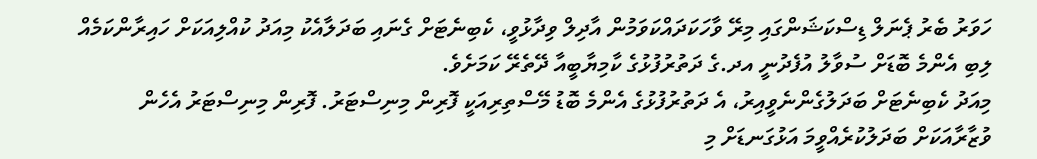ހަވަރު ބެރު ޕެނަލް ޑިސްކަޝަންގައި މިރޭ ވާހަކަދައްކަވަމުން އާދިލް ވިދާޅުވީ، ކެބިނެޓަށް ގެނައި ބަދަލާއެކު މިއަދު ކުއްލިއަކަށް ހައިރާންކަމެއް ލިބި އެންމެ ބޮޑަށް ސުވާލު އުފެދުނީ އދ.ގެ ދަތުރުފުޅުގެ ކާމިޔާބީއާ ދޭތެރޭ ކަމަށެވެ.
މިއަދު ކެބިނެޓަށް ބަދަލުގެންނެވީއިރު، އެ ދަތުރުފުޅުގެ އެންމެ ބޮޑު މޭސްތިރިއަކީ ފޮރިން މިނިސްޓަރު. ފޮރިން މިނިސްޓަރު އެހެން ވުޒާރާއަކަށް ބަދަލުކުރެއްވީމަ އަޅުގަނޑަށް މި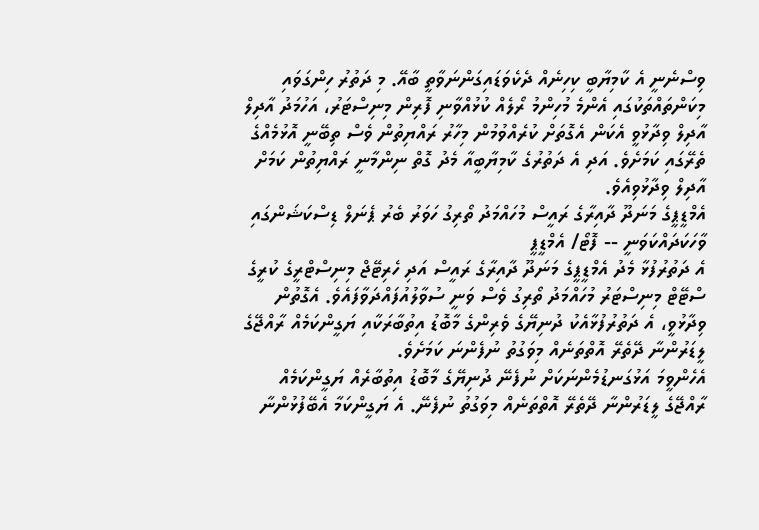ވިސްނެނީ އެ ކާމިޔާބީ ކިހިނެއް ދެކެވަޑައިގަންނަވާތީ ބާއޭ. މި ދަތުރު ހިންގަވައި މިކަންތައްތަކުގައި އެންމެ މުހިންމު ރޯލެއް ކުޅުއްވާނި ފޮރިން މިނިސްޓަރު، އަހުމަދު އާދިލް
އާދިލް ވިދާޅުވީ އެކަން އެގޮތަށް ކުރެއްވުމުން މިހާރު ރައްޔިތުން ވެސް ތިބޭނީ އޮޅުމެއްގެ ތެރޭގައި ކަމަށެވެ. އަދި އެ ދަތުރުގެ ކާމިޔާބީއާ މެދު ގޮތް ނިންމާނީ ރައްޔިތުން ކަމަށް އާދިލް ވިދާޅުވިއެވެ.
އެމްޑީޕީގެ މަނަދޫ ދާއިރާގެ ރައީސް މުހައްމަދު ތޯރިގު ހަވަރު ބެރު ޕެނަލް ޑިސްކަޝަންގައި ވާހަކަދައްކަވަނީ -- ފޮޓޯ/ އެމްޑީޕީ
އެ ދަތުރުފުޅާ މެދު އެމްޑީޕީގެ މަނަދޫ ދާއިރާގެ ރައީސް އަދި ހެރިޓޭޖް މިނިސްޓްރީގެ ކުރީގެ ސްޓޭޓް މިނިސްޓަރު މުހައްމަދު ތޯރިގު ވެސް ވަނީ ސުވާލުއުފައްދަވާފައެވެ. އެގޮތުން ވިދާޅުވީ، އެ ދަތުރުފުޅާއެކު ދުނިޔޭގެ ވެރިންގެ މާބޮޑު އިތުބާރަކާއި ޔަގީންކަމެއް ރާއްޖޭގެ ލީޑަރުންނާ ދޭތެރޭ އޮތްތަނެއް މިވަގުތު ނުފެންނަ ކަމަށެވެ.
އެހެންވީމަ އަޅުގަނޑުމެންނަކަށް ނުފެނޭ ދުނިޔޭގެ މާބޮޑު އިތުބާރެއް ޔަގީންކަމެއް ރާއްޖޭގެ ލީޑަރުންނާ ދޭތެރޭ އޮތްތަނެއް މިވަގުތު ނުފެނޭ. އެ ޔަގީންކަމާ އެބޭފުޅުންނާ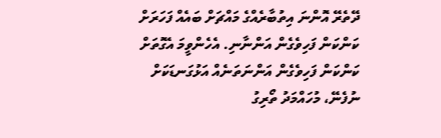ދޭތެރޭ އޮންނަ އިތުބާރެއްގެ މައްޗަށް ބައެއް ފަހަރަށް ކަންކަން ފަހިވެގެން އަންނާނި. އެހެންވީމަ އެގޮތަށް ކަންކަން ފަހިވެގެން އަންނަތަނެއް އަޅުގަނޑަކަށް ނުފެނޭ، މުހައްމަދު ތޯރިގު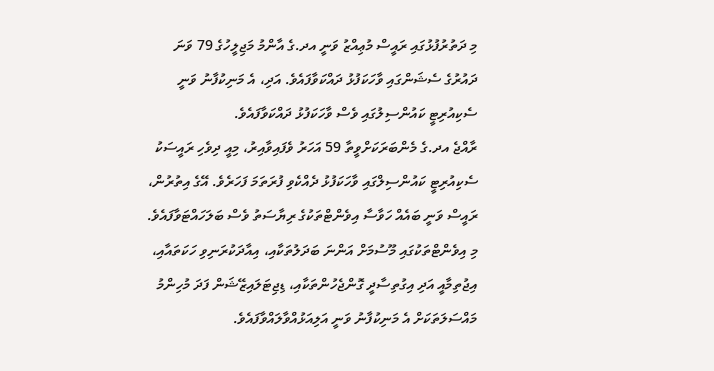މި ދަތުރުފުޅުގައި ރައީސް މުޢިއްޒު ވަނީ އދ.ގެ އާންމު މަޖިލީހުގެ 79 ވަނަ ދައުރުގެ ސެޝަންގައި ވާހަކަފުޅު ދައްކަވާފައެވެ. އަދި، އެ މަނިކުފާނު ވަނީ ސެކިއުރިޓީ ކައުންސިލުގައި ވެސް ވާހަކަފުޅު ދައްކަވާފައެވެ.
ރާއްޖެ އދ.ގެ މެންބަރަކަށްވީތާ 59 އަހަރު ވެފައިވާއިރު، މިއީ ދިވެހި ރައީސަކު ސެކިއުރިޓީ ކައުންސިލްގައި ވާހަކަފުޅު ދެއްކެވި ފުރަތަމަ ފަހަރެވެ. އޭގެ އިތުރުން، ރައީސް ވަނީ ބައެއް ހަވާސާ އިވެންޓްތަކުގެ ރިޔާސަތު ވެސް ބަލަހައްޓަވާފައެވެ.
މި އިވެންޓްތަކުގައި މޫސުމަށް އަންނަ ބަދަލުތަކާއި، އިއާދަކުރަނިވި ހަކަތައާއި، އިޖުތިމާއީ އަދި އިގުތިސާދީ ގޮންޖެހުންތަކާއި، ޑިޖިޓަލައިޒޭޝަން ފަދަ މުހިންމު މައްސަލަތަކަށް އެ މަނިކުފާނު ވަނީ އަލިއަޅުއްވާލައްވާފައެވެ.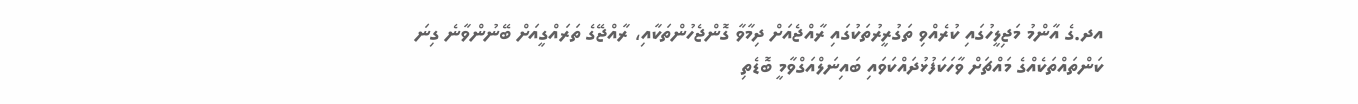އދ.ގެ އާންމު މަޖިލީހުގައި ކުރެއްވި ތަގުރީރުތަކުގައި ރާއްޖެއަށް ދިމާވާ ގޮންޖެހުންތަކާއި، ރާއްޖޭގެ ތަރައްގީއަށް ބޭނުންވާނެ ގިނަ ކަންތައްތަކެއްގެ މައްޗަށް ވާހަކަފުޅުދައްކަވައި ބައިނަލްއަގްވާމީ ބޮޑެތި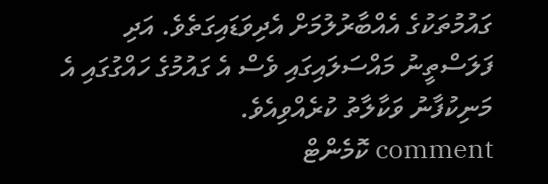ގައުމުތަކުގެ އެއްބާރުލުމަށް އެދިވަޑައިގަތެވެ. އަދި ފަލަސްތީނު މައްސަލައިގައި ވެސް އެ ގައުމުގެ ހައްގުގައި އެ މަނިކުފާނު ވަކާލާތު ކުރެއްވިއެވެ.
comment ކޮމެންޓް